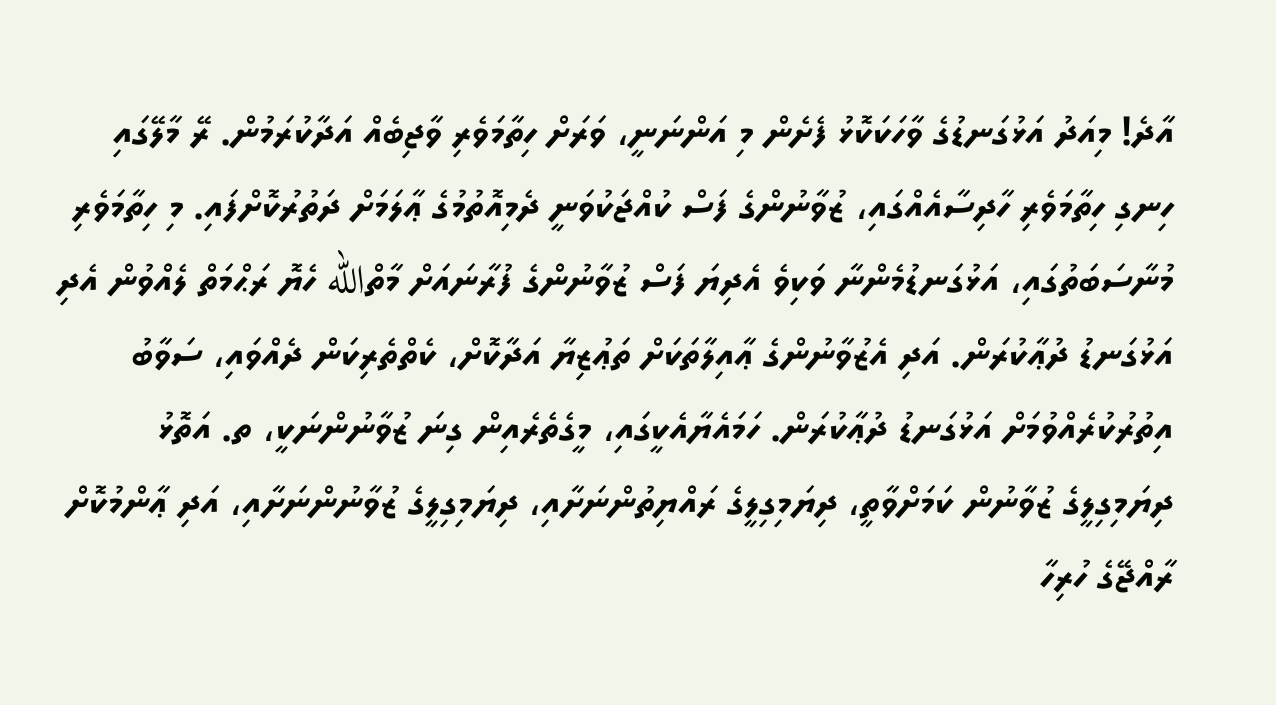އާދެ! މިއަދު އަޅުގަނޑުގެ ވާހަކަކޮޅު ފެށެން މި އަންނަނީ، ވަރަށް ހިތާމަވެރި ވާޖިބެއް އަދާކުރަމުން. ރޭ މާލޭގައި ހިނގި ހިތާމަވެރި ހާދިސާއެއްގައި، ޒުވާނުންގެ ފަސް ކުއްޖަކުވަނީ ދެމިއޮތުމުގެ ޢާލަމަށް ދަތުރުކޮށްފައި. މި ހިތާމަވެރި މުނާސަބަތުގައި، އަޅުގަނޑުމެންނާ ވަކިވެ އެދިޔަ ފަސް ޒުވާނުންގެ ފުރާނައަށް މާތްالله ހެޔޮ ރަޙްމަތް ލެއްވުން އެދި އަޅުގަނޑު ދުޢާކުރަން. އަދި އެޒުވާނުންގެ ޢާއިލާތަކަށް ތަޢުޒިޔާ އަދާކޮށް، ކެތްތެރިކަން ދެއްވައި، ސަވާބު އިތުރުކުރެއްވުމަށް އަޅުގަނޑު ދުޢާކުރަން. ހަމައެޔާއެކީގައި، މީގެތެރެއިން ގިނަ ޒުވާނުންނަކީ، ތ. އަތޮޅު ދިޔަމިގިލީގެ ޒުވާނުން ކަމަށްވާތީ، ދިޔަމިގިލީގެ ރައްޔިތުންނަށާއި، ދިޔަމިގިލީގެ ޒުވާނުންނަށާއި، އަދި ޢާންމުކޮށް ރާއްޖޭގެ ހުރިހާ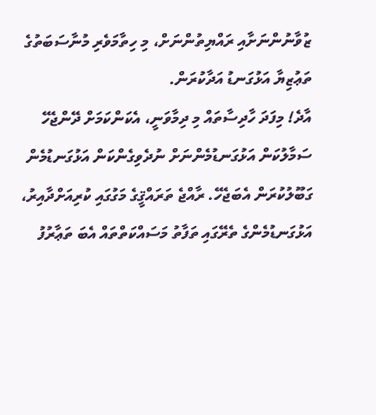ޒުވާނުންނަށާއި ރައްޔިތުންނަށް، މި ހިތާމަވެރި މުނާސަބަތުގެ ތަޢުޒިޔާ އަޅުގަނޑު އަދާކުރަން.
އާދެ! މިފަދަ ހާދިސާތައް މި ދިމާވަނީ، އެކަންކަމަށް ދޭންޖެހޭ ސަމާލުކަން އަޅުގަނޑުމެންނަށް ނުދެވިގެންކަން އަޅުގަނޑުމެން ގަބޫލުކުރަން އެބަޖެހޭ. ރާއްޖެ ތަރައްޤީގެ މަގުގައި ކުރިއަށްދާއިރު، އަޅުގަނޑުމެންގެ ތެރޭގައި ތަފާތު މަސައްކަތްތައް އެބަ ތަޢާރުފު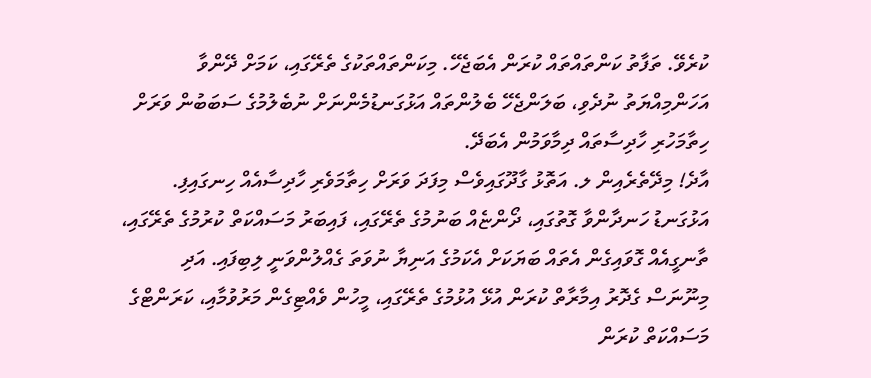ކުރެވޭ. ތަފާތު ކަންތައްތައް ކުރަން އެބަޖެހޭ. މިކަންތައްތަކުގެ ތެރޭގައި، ކަމަށް ދޭންވާ އަހަންމިއްޔަތު ނުދެވި، ބަލަންޖެހޭ ބެލުންތައް އަޅުގަނޑުމެންނަށް ނުބެލުމުގެ ސަބަބުން ވަރަށް ހިތާމަހުރި ހާދިސާތައް ދިމާވަމުން އެބަދޭ.
އާދެ! މިދޭތެރެއިން ލ. އަތޮޅު ގާދޫގައިވެސް މިފަދަ ވަރަށް ހިތާމަވެރި ހާދިސާއެއް ހިނގައިފި. އަޅުގަނޑު ހަނދާންވާ ގޮތުގައި، ދޯންޏެއް ބަނުމުގެ ތެރޭގައި، ފައިބަރު މަސައްކަތް ކުރުމުގެ ތެރޭގައި، ތާނގީއެއް ގޮވައިގެން އެތައް ބަޔަކަށް އެކަމުގެ އަނިޔާ ނުވަތަ ގެއްލުންވަނީ ލިބިފައި. އަދި މިނޫނަސް ގެދޮރު އިމާރާތް ކުރަން އުޅޭ އުޅުމުގެ ތެރޭގައި، މީހުން ވެއްޓިގެން މަރުވުމާއި، ކަރަންޓްގެ މަސައްކަތް ކުރަން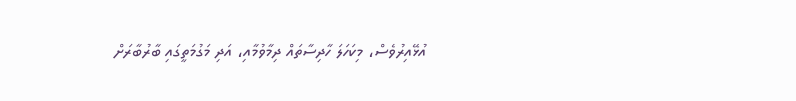އުޅޭއިރުވެސް، މިކަހަލަ ހާދިސާތައް ދިމާވުމާއި، އަދި މަގުމަތީގައި ބާރުބާރަށް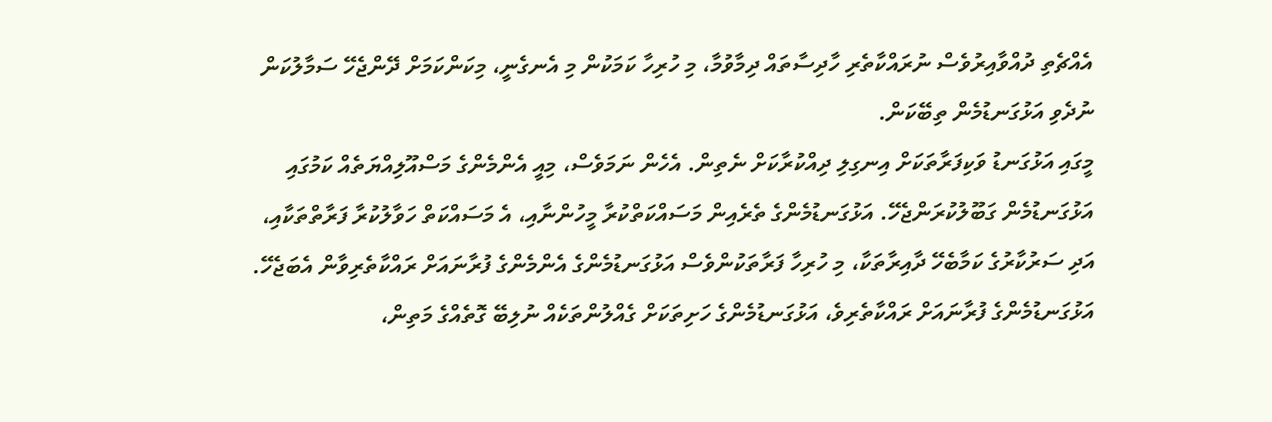އެއްޗެތި ދުއްވާއިރުވެސް ނުރައްކާތެރި ހާދިސާތައް ދިމާވުމާ، މި ހުރިހާ ކަމަކުން މި އެނގެނީ، މިކަންކަމަށް ދޭންޖެހޭ ސަމާލުކަން ނުދެވި އަޅުގަނޑުމެން ތިބޭކަން.
މީގައި އަޅުގަނޑު ވަކިފަރާތަކަށް އިނގިލި ދިއްކުރާކަށް ނެތިން. އެހެން ނަމަވެސް، މިއީ އެންމެންގެ މަސްއޫލިއްޔަތެއް ކަމުގައި އަޅުގަނޑުމެން ގަބޫލުކުރަންޖެހޭ. އަޅުގަނޑުމެންގެ ތެރެއިން މަސައްކަތްކުރާ މީހުންނާއި، އެ މަސައްކަތް ހަވާލުކުރާ ފަރާތްތަކާއި، އަދި ސަރުކާރުގެ ކަމާބެހޭ ދާއިރާތަކާ، މި ހުރިހާ ފަރާތަކުންވެސް އަޅުގަނޑުމެންގެ އެންމެންގެ ފުރާނައަށް ރައްކާތެރިވާން އެބަޖެހޭ. އަޅުގަނޑުމެންގެ ފުރާނައަށް ރައްކާތެރިވެ، އަޅުގަނޑުމެންގެ ހަށިތަކަށް ގެއްލުންތަކެއް ނުލިބޭ ގޮތެއްގެ މަތިން،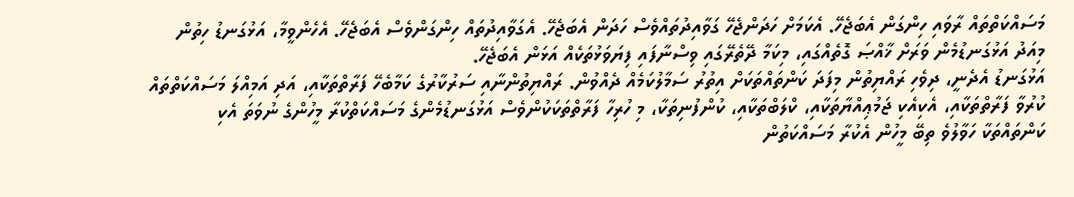މަސައްކަތްތައް ރާވައި ހިންގަން އެބަޖެހޭ. އެކަމަށް ހަދަންޖެހޭ ގަވާއިދުތައްވެސް ހަދަން އެބަޖެހޭ. އެގަވާއިދުތައް ހިންގަންވެސް އެބަޖެހޭ. އެހެންވީމާ، އަޅުގަނޑު ހިތުން މިއަދު އަޅުގަނޑުމެން ވަރަށް ޚާއްޞަ ގޮތެއްގައި، މިކަމާ ދޭތެރޭގައި ވިސްނާފައި ފިޔަވަޅުތަކެއް އަޅަން އެބަޖެހޭ.
އަޅުގަނޑު އެދެނީ، ދިވެހި ރައްޔިތުން މިފަދަ ކަންތައްތަކަށް އިތުރު ސަމާލުކަމެއް ދެއްވުން. ރައްޔިތުންނާއި ސަރުކާރުގެ ކަމާބެހޭ ފަރާތްތަކާއި، އަދި އަމިއްލަ މަސައްކަތްތައް ކުރުވާ ފަރާތްތަކާއި، އެކިއެކި ޖަމުޢިއްޔާތަކާއި، ކްލަބްތަކާއި، ކުންފުނިތަކާ، މި ހުރިހާ ފަރާތްތަކަކުންވެސް އަޅުގަނޑުމެންގެ މަސައްކަތްކުރާ މީހުންގެ ނުވަތަ އެކި ކަންތައްތަކާ ހަވާލުވެ ތިބޭ މީހުން އެކުރާ މަސައްކަތުން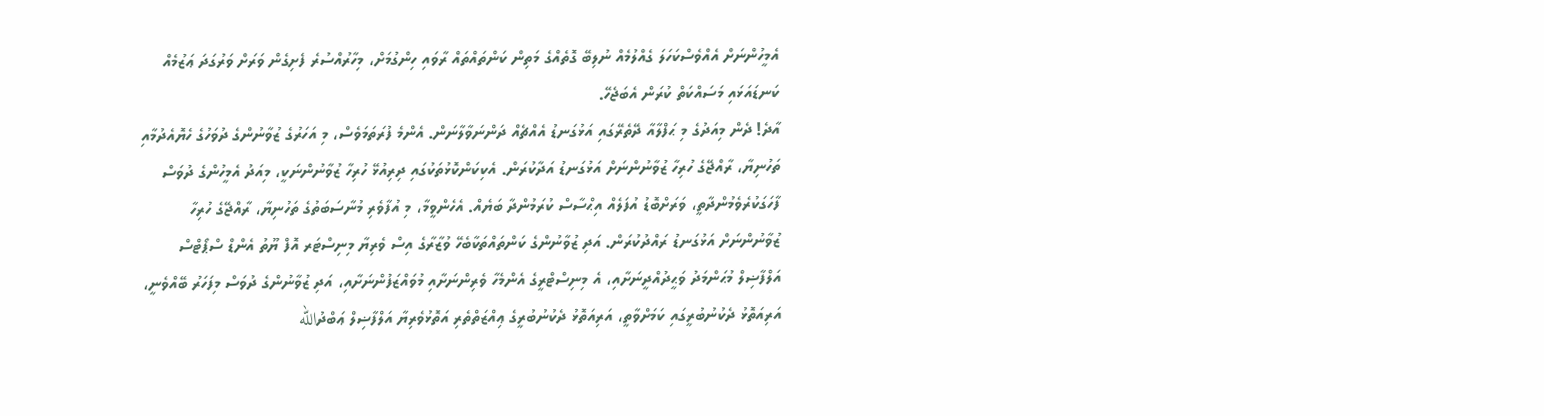އެމީހުންނަށް އެއްވެސްކަހަލަ ގެއްލުމެއް ނުލިބޭ ގޮތެއްގެ މަތިން ކަންތައްތައް ރާވައި ހިންގުމަށް، މިހާރުއްސުރެ ފެށިގެން ވަރަށް ވަރުގަދަ ޢަޒުމެއް ކަނޑައަޅައި މަސައްކަތް ކުރަން އެބަޖެހޭ.
އާދެ! ދެން މިއަދުގެ މި ޙަފްލާއާ ދޭތެރޭގައި އަޅުގަނޑު އެއްޗެއް ދަންނަވާލާނަން. އެންމެ ފުރަތަމަވެސް، މި އަހަރުގެ ޒުވާނުންގެ ދުވަހުގެ ހެޔޮއެދުމާއި ތަހުނިޔާ، ރާއްޖޭގެ ހުރިހާ ޒުވާނުންނަށް އަޅުގަނޑު އަދާކުރަން. އެކިކަންކޮޅުތަކުގައި ދިރިއުޅޭ ހުރިހާ ޒުވާނުންނަކީ، މިއަދު އެމީހުންގެ ދުވަސް ފާހަގަކުރެވެމުންދާތީ، ވަރަށްބޮޑު އުފަލެއް އިޙްސާސް ކުރަމުންދާ ބަޔެއް. އެހެންވީމާ، މި އުފާވެރި މުނާސަބަތުގެ ތަހުނިޔާ، ރާއްޖޭގެ ހުރިހާ ޒުވާނުންނަށް އަޅުގަނޑު ރައްދުކުރަން. އަދި ޒުވާނުންގެ ކަންތައްތަކާބެހޭ ވުޒާރާގެ އިސް ވެރިޔާ މިނިސްޓަރ އޮފް ޔޫތު އެންޑް ސްޕޯޓްސް އަލްފާޟިލް މުޙަންމަދު ވަޙީދުއްދީނަށާއި، އެ މިނިސްޓްރީގެ އެންމެހާ ވެރިންނަށާއި މުވައްޒަފުންނަށާއި، އަދި ޒުވާނުންގެ ދުވަސް މިފަހަރު ބޭއްވެނީ، އަރިއަތޮޅު ދެކުނުބުރީގައި ކަމަށްވާތީ، އަރިއަތޮޅު ދެކުނުބުރީގެ ޢިއްޒަތްތެރި އަތޮޅުވެރިޔާ އަލްފާޟިލް ޢަބްދުالله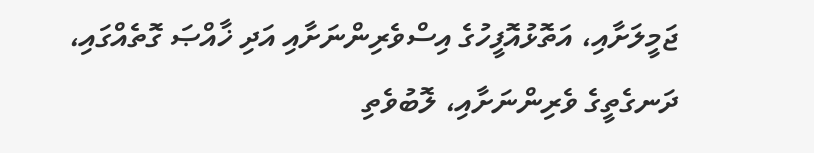ޖަމީލަށާއި، އަތޮޅުއޮފީހުގެ އިސްވެރިންނަށާއި އަދި ޚާއްޞަ ގޮތެއްގައި، ދަނގެތީގެ ވެރިންނަށާއި، ލޮބުވެތި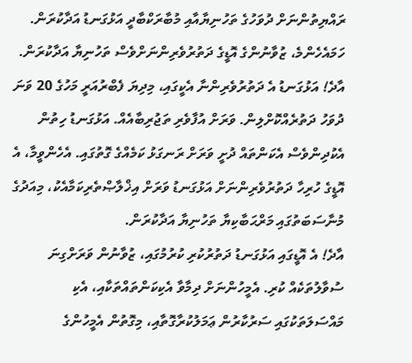ރައްޔިތުންނަށް ދުވަހުގެ ތަހުނިޔާއާއި މުބާރަކްބާދީ އަޅުގަނޑު އަދާކުރަން.
ހަމައެހެންމެ، ޒުވާނުންގެ އޮޑީގެ ދަތުރުވެރިންނަށްވެސް ތަހުނިޔާ އަދާކުރަން. އާދެ! އަޅުގަނޑު އެ ދަތުރުވެރިންނާ އެކީގައި، މިދިޔަ ފެބްރުއަރީ މަހުގެ 20 ވަނަ ދުވަހު ދަތުރެއްކޮށްލިން. ވަރަށް އުފާވެރި ތަޖުރިބާއެއް. އަޅުގަނޑު ހިތުން އެކުދިންވެސް އެކަންތައް ދުށީ ވަރަށް ރަނގަޅު ކަމެއްގެ ގޮތުގައި. އެހެންވީމާ، އެ އޮޑީގެ ހުރިހާ ދަތުރުވެރިންނަށް އަޅުގަނޑު ވަރަށް އިޚްލާޞްތެރިކަމާއެކު، މިއަދުގެ މުނާސަބަތުގައި މަރްޙަބާކިޔާ ތަހުނިޔާ އަދާކުރަން.
އާދެ! އެ އޮޑީގައި އަޅުގަނޑު ދަތުރުކުރި ކުރުމުގައި، ޒުވާނުން ވަރަށްގިނަ ސުވާލުތަކެއް ކުރި. އެމީހުންނަށް ދިމާވާ އެކިކަންތައްތަކާއި، އެކި މައްސަލަތަކުގައި ސަރުކާރުން ޢަމަލުކުރާގޮތާއި، މިގޮތުން އެމީހުންގެ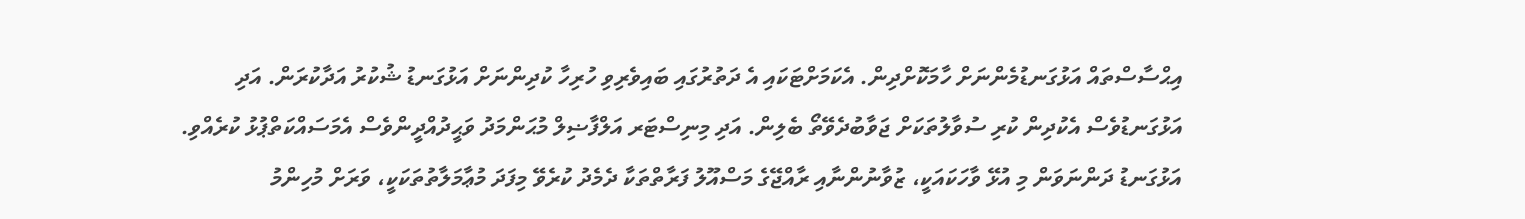އިޙްސާސްތައް އަޅުގަނޑުމެންނަށް ހާމަކޮށްދިން. އެކަމަށްޓަކައި އެ ދަތުރުގައި ބައިވެރިވި ހުރިހާ ކުދިންނަށް އަޅުގަނޑު ޝުކުރު އަދާކުރަން. އަދި އަޅުގަނޑުވެސް އެކުދިން ކުރި ސުވާލުތަކަށް ޖަވާބުދެވޭތޯ ބެލިން. އަދި މިނިސްޓަރ އަލްފާޟިލް މުޙަންމަދު ވަޙީދުއްދީންވެސް އެމަސައްކަތްޕުޅު ކުރެއްވި.
އަޅުގަނޑު ދަންނަވަން މި އުޅޭ ވާހަކައަކީ، ޒުވާނުންނާއި ރާއްޖޭގެ މަސްއޫލު ފަރާތްތަކާ ދެމެދު ކުރެވޭ މިފަދަ މުޢާމަލާތުތަކަކީ، ވަރަށް މުހިންމު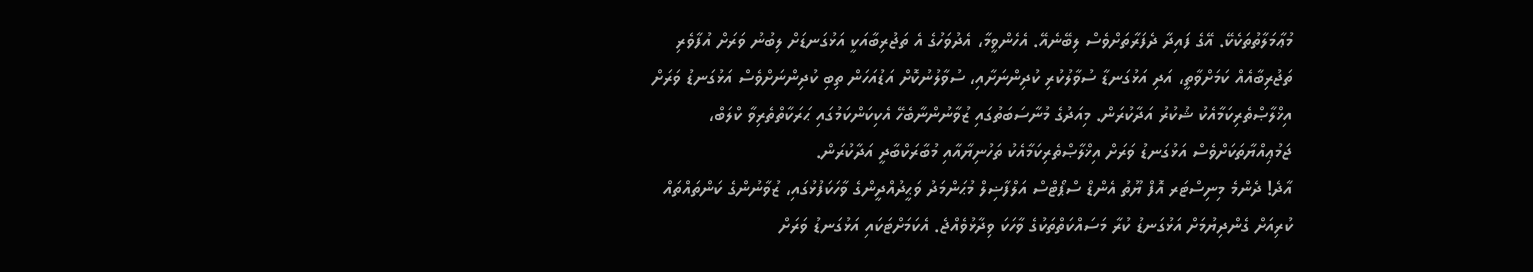މުޢާމަލާތުތަކެކޭ. އޭގެ ފައިދާ ދެފަރާތަށްވެސް ލިބޭނެއޭ. އެހެންވީމާ، އެދުވަހުގެ އެ ތަޖުރިބާއަކީ އަޅުގަނޑަށް ލިބުނު ވަރަށް އުފާވެރި ތަޖުރިބާއެއް ކަމަށްވާތީ، އަދި އަޅުގަނޑާ ސުވާލުކުރި ކުދިންނަށާއި، ސުވާލުނުކޮށް އަޑުއަހަން ތިބި ކުދިންނަށްވެސް އަޅުގަނޑު ވަރަށް އިޚްލާޞްތެރިކަމާއެކު ޝުކުރު އަދާކުރަން. މިއަދުގެ މުނާސަބަތުގައި ޒުވާނުންނާބެހޭ އެކިކަންކަމުގައި ޙަރަކާތްތެރިވާ ކްލަބް، ޖަމުޢިއްޔާތަކަށްވެސް އަޅުގަނޑު ވަރަށް އިޚްލާޞްތެރިކަމާއެކު ތަހުނިޔާއާއި މުބާރަކްބާދީ އަދާކުރަން.
އާދެ! ދެންމެ މިނިސްޓަރ އޮފް ޔޫތު އެންޑް ސްޕޯޓްސް އަލްފާޟިލް މުޙަންމަދު ވަޙީދުއްދީންގެ ވާހަކަފުޅުގައި، ޒުވާނުންގެ ކަންތައްތައް ކުރިއަށް ގެންދިޔުމަށް އަޅުގަނޑު ކުރާ މަސައްކަތްތަކުގެ ވާހަކަ ވިދާޅުވެއްޖެ. އެކަމަށްޓަކައި އަޅުގަނޑު ވަރަށް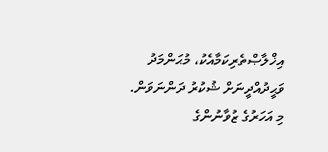އިޚްލާޞްތެރިކަމާއެކު، މުޙަންމަދު ވަޙީދުއްދީނަށް ޝުކުރު ދަންނަވަން.
މި އަހަރުގެ ޒުވާނުންގެ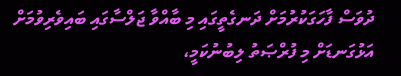ދުވަސް ފާހަގަކުރުމަށް ދަނގެތީގައި މި ބާއްވާ ޖަލްސާގައި ބައިވެރިވުމަށް އަޅުގަނޑަށް މި ފުރްޞަތު ލިބުނުކަމީ،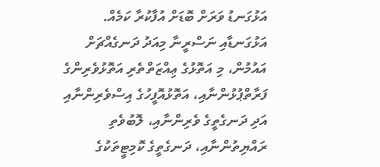އަޅުގަނޑު ވަރަށް ބޮޑަށް އުފާކުރާ ކަމެއް. އަޅުގަނޑާއި ނަސްރީނާ މިއަދު ދަނގެއްޗަށް އައުމުން، މި އަތޮޅުގެ ޢިއްޒަތްތެރި އަތޮޅުވެރިންގެ ފަރާތްޕުޅުންނާއި، އަތޮޅުއޮފީހުގެ އިސްވެރިންނާއި އަދި ދަނގެތީގެ ވެރިންނާއި، ލޮބުވެތި ރައްޔިތުންނާއި، ދަނގެތީގެ ކޮމިޓީތަކުގެ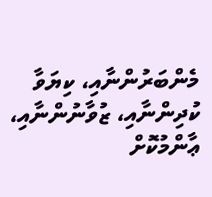މެންބަރުންނާއި، ކިޔަވާ ކުދިންނާއި، ޒުވާނުންނާއި، ޢާންމުކޮށް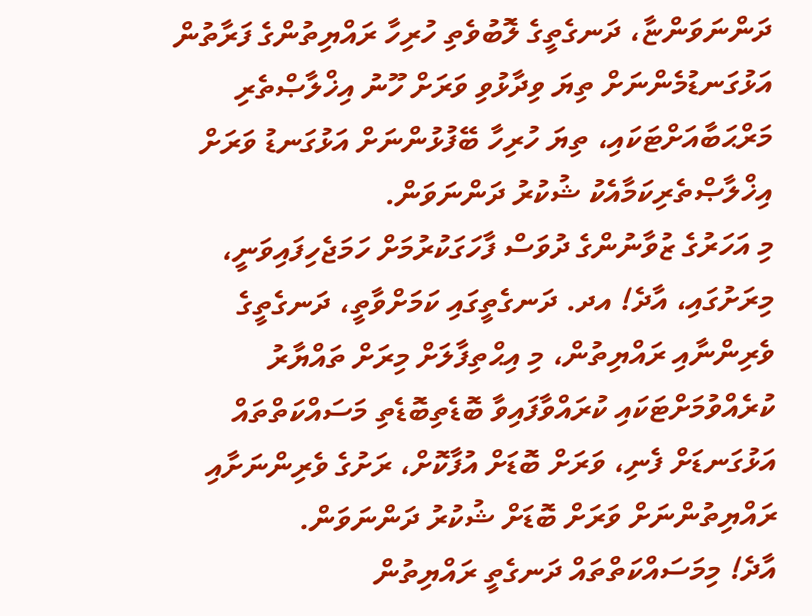ދަންނަވަންޏާ، ދަނގެތީގެ ލޮބުވެތި ހުރިހާ ރައްޔިތުންގެ ފަރާތުން އަޅުގަނޑުމެންނަށް ތިޔަ ވިދާޅުވި ވަރަށް ހޫނު އިޚްލާޞްތެރި މަރްޙަބާއަށްޓަކައި، ތިޔަ ހުރިހާ ބޭފުޅުންނަށް އަޅުގަނޑު ވަރަށް އިޚްލާޞްތެރިކަމާއެކު ޝުކުރު ދަންނަވަން.
މި އަހަރުގެ ޒުވާނުންގެ ދުވަސް ފާހަގަކުރުމަށް ހަމަޖެހިފައިވަނީ، މިރަށުގައި، އާދެ! އދ. ދަނގެތީގައި ކަމަށްވާތީ، ދަނގެތީގެ ވެރިންނާއި ރައްޔިތުން، މި އިޙްތިފާލަށް މިރަށް ތައްޔާރު ކުރެއްވުމަށްޓަކައި ކުރައްވާފައިވާ ބޮޑެތިބޮޑެތި މަސައްކަތްތައް އަޅުގަނޑަށް ފެނި، ވަރަށް ބޮޑަށް އުފާކޮށް، ރަށުގެ ވެރިންނަށާއި ރައްޔިތުންނަށް ވަރަށް ބޮޑަށް ޝުކުރު ދަންނަވަން.
އާދެ! މިމަސައްކަތްތައް ދަނގެތީ ރައްޔިތުން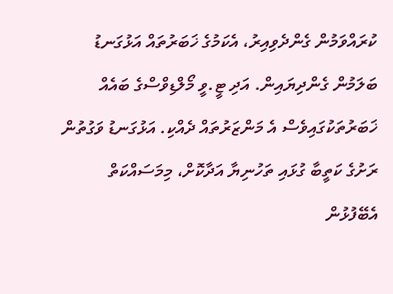ކުރައްވަމުން ގެންދެވިއިރު، އެކަމުގެ ޚަބަރުތައް އަޅުގަނޑު ބަލަމުން ގެންދިޔައިން. އަދި ޓީ.ވީ މޯލްޑިވްސްގެ ބައެއް ޚަބަރުތަކުގައިވެސް އެ މަންޒަރުތައް ދެއްކި. އަޅުގަނޑު ވަގުތުން ރަށުގެ ކަތީބާ ގުޅައި ތަހުނިޔާ އަދާކޮށް، މިމަސައްކަތް އެބޭފުޅުން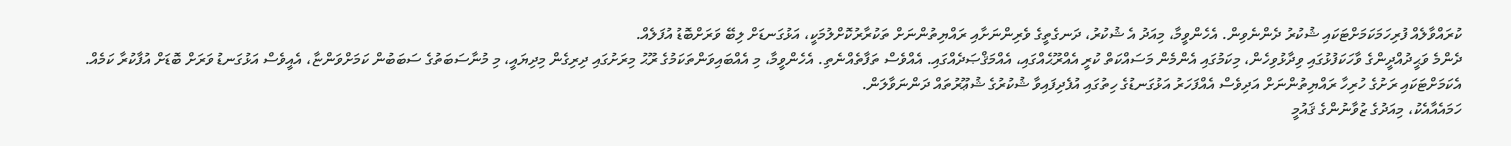ކުރައްވާލެއް ފުރިހަމަކަމަށްޓަކައި ޝުކުރު ދެންނެވިން. އެހެންވީމާ، މިއަދު އެ ޝުކުރު، ދަނގެތީގެ ވެރިންނަށާއި ރައްޔިތުންނަށް ތަކުރާރުކޮށްލުމަކީ، އަޅުގަނޑަށް ލިބޭ ވަރަށްބޮޑު އުފަލެއް.
ދެންމެ ވަޙީދުއްދީންގެ ވާހަކަފުޅުގައި ވިދާޅުވިހެން، މިކަމުގައި އެންމެން މަސައްކަތް ކުރީ އެއްރޫޙެއްގައި، އެއްމަޤްޞަދެއްގައި. އެއްވެސް ތަފާތެއްނެތި. އެހެންވީމާ، މި އެއްބައިވަންތަކަމުގެ ރޫޙު މިރަށުގައި ދިރިގެން މިދިޔައީ، މި މުނާސަބަތުގެ ސަބަބުން ކަމަށްވަންޏާ، އެއީވެސް އަޅުގަނޑު ވަރަށް ބޮޑަށް އުފާކުރާ ކަމެއް. އެކަމަށްޓަކައި ރަށުގެ ހުރިހާ ރައްޔިތުންނަށް އަދިވެސް އެއްފަހަރު އަޅުގަނޑުގެ ހިތުގައި އުފެދިފައިވާ ޝުކުރުގެ ޝުޢޫރުތައް ދަންނަވާލަން.
ހަމައެއާއެކު، މިއަދުގެ ޒުވާނުންގެ ޤައުމީ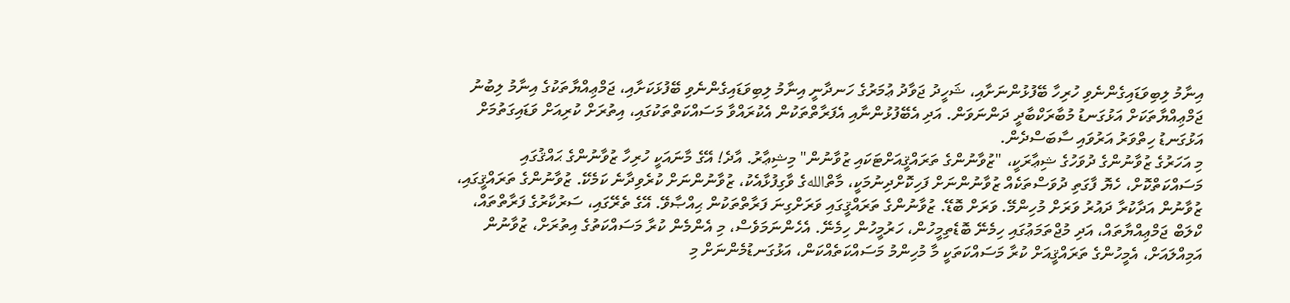އިނާމު ލިބިވަޑައިގެންނެވި ހުރިހާ ބޭފުޅުންނަށާއި، ޝަހީދު ޖަވާދު ޢުމަރުގެ ހަނދާނީ އިނާމު ލިބިވަޑައިގެންނެވި ބޭފުޅަކަށާއި، ޖަމްޢިއްޔާތަކުގެ އިނާމު ލިބުނު ޖަމްޢިއްޔާތަކަށް އަޅުގަނޑު މުބާރަކްބާދީ ދަންނަވަން. އަދި އެބޭފުޅުންނާއި އެފަރާތްތަކުން އެކުރައްވާ މަސައްކަތްތަކުގައި، އިތުރަށް ކުރިއަށް ވަޑައިގަތުމަށް އަޅުގަނޑު ހިތްވަރު އަރުވައި ސާބަސްދެން.
މި އަހަރުގެ ޒުވާނުންގެ ދުވަހުގެ ޝިޢާރަކީ، "ޒުވާނުންގެ ތަރައްޤީއަށްޓަކައި ޒުވާނުން" މިޝިޢާރު. އާދެ! އޭގެ މާނައަކީ ހުރިހާ ޒުވާނުންގެ ޙައްޤުގައި މަސައްކަތްކޮށް، ހެޔޮ ފާގަތި ދުވަސްތަކެއް ޒުވާނުންނަށް ފަހިކޮށްދިނުމަކީ، މާތްاللهގެ ވާގިފުޅާއެކު، ޒުވާނުންނަށް ކުރެވިދާނެ ކަމެކޭ. ޒުވާނުންގެ ތަރައްޤީގައި، ޒުވާނުން އަދާކުރާ ދައުރު ވަރަށް މުހިންމޭ. ވަރަށް ބޮޑޭ. ޒުވާނުންގެ ތަރައްޤީގައި ވަރަށްގިނަ ފަރާތްތަކުން ޙިއްޞާވޭ. އޭގެ ތެރޭގައި، ސަރުކާރުގެ ފަރާތްތައް، ކްލަބް ޖަމްޢިއްޔާތައް، އަދި މުޖްތަމަޢުގައި ހިމެނޭ ބޮޑެތިމީހުން، ހަރުމީހުން ހިމެނޭ. އެހެންނަމަވެސް، މި އެންމެން ކުރާ މަސައްކަތުގެ އިތުރަށް، ޒުވާނުން އަމިއްލައަށް، އެމީހުންގެ ތަރައްޤީއަށް ކުރާ މަސައްކަތަކީ މާ މުހިންމު މަސައްކަތެއްކަން، އަޅުގަނޑުމެންނަށް މި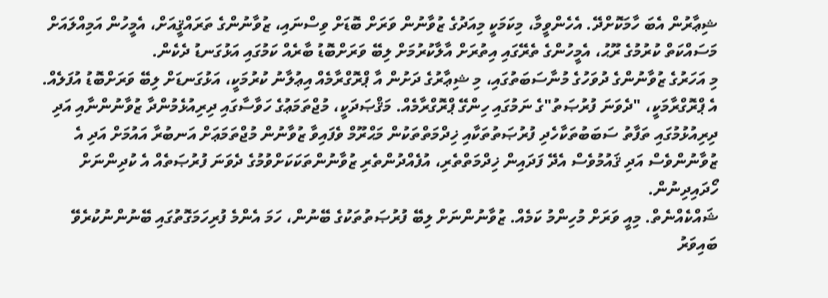ޝިޢާރުން އެބަ ހާމަކޮށްދޭ. އެހެންވީމާ، މިކަމަކީ މިއަދުގެ ޒުވާނުން ވަރަށް ބޮޑަށް ވިސްނައި، ޒުވާނުންގެ ތަރައްޤީއަށް، އެމީހުން އަމިއްލައަށް މަސައްކަތް ކުރުމުގެ ރޫޙު، އެމީހުންގެ ތެރޭގައި އިތުރަށް އާލާކުރުމަށް ލިބޭ ވަރަށްބޮޑު ބާރެއް ކަމުގައި އަޅުގަނޑު ދެކެން.
މި އަހަރުގެ ޒުވާނުންގެ ދުވަހުގެ މުނާސަބަތުގައި، މި ޝިޢާރުގެ ދަށުން އާ ޕްރޮގްރާމެއް އިޢުލާނު ކުރުމަކީ، އަޅުގަނޑަށް ލިބޭ ވަރަށްބޮޑު އުފަލެއް. އެ ޕްރޮގްރާމަކީ، "ދެވަނަ ފުރުޞަތު"ގެ ނަމުގައި ހިންގޭ ޕްރޮގްރާމެއް. މަޤްޞަދަކީ، މުޖްތަމަޢުގެ ހަވާސާގައި ދިރިއުޅެމުންދާ ޒުވާނުންނާއި އަދި ދިރިއުޅުމުގައި ތަފާތު ސަބަބުތަކާހެދި ފުރުޞަތުތަކާއި ޚިދްމަތްތަކުން މަޙްރޫމް ވެފައިވާ ޒުވާނުން މުޖްތަމަޢަށް އަނބުރާ އައުމަށް އަދި އެ ޒުވާނުންވެސް އަދި ޤައުމުވެސް އެދޭ ފަދައިން ޚިދްމަތްތެރި، އުފެއްދުންތެރި ޒުވާނުންތަކަކަށްވުމުގެ ދެވަނަ ފުރުޞަތެއް އެ ކުދިންނަށް ހޯދައިދިނުން.
ޝައްކެއްނެތް. މިއީ ވަރަށް މުހިންމު ކަމެއް. ޒުވާނުންނަށް ލިބޭ ފުރުޞަތުތަކުގެ ބޭނުން، ހަމަ އެންމެ ފުރިހަމަގޮތުގައި ބޭނުންނުކުރެވޭ ބައިވަރު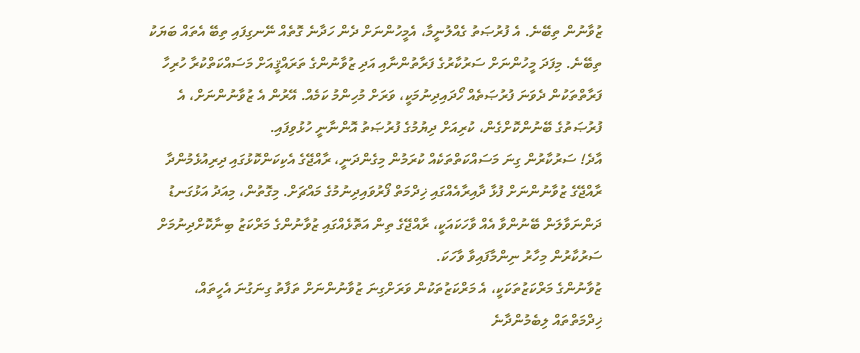ޒުވާނުން ތިބޭނެ. އެ ފުރުޞަތު ގެއްލުނީމާ، އެމީހުންނަށް ދެން ހަދާނެ ގޮތެއް ނޭނގިފައި ތިބޭ އެތައް ބަޔަކު ތިބޭނެ. މިފަދަ މީހުންނަށް ސަރުކާރުގެ ފަރާތުންނާއި އަދި ޒުވާނުންގެ ތަރައްޤީއަށް މަސައްކަތްކުރާ ހުރިހާ ފަރާތްތަކުން ދެވަނަ ފުރުޞަތެއް ހޯދައިދިނުމަކީ، ވަރަށް މުހިންމު ކަމެއް. އޭރުން އެ ޒުވާނުންނަށް، އެ ފުރުޞަތުގެ ބޭނުންކޮށްގެން، ކުރިއަށް ދިޔުމުގެ ފުރުޞަތު އޮންނާނީ ހުޅުވިފައި.
އާދެ! ސަރުކާރުން ގިނަ މަސައްކަތްތަކެއް ކުރަމުން މިގެންދަނީ، ރާއްޖޭގެ އެކިކަންކޮޅުގައި ދިރިއުޅެމުންދާ ރާއްޖޭގެ ޒުވާނުންނަށް ފުޅާ ދާއިރާއެއްގައި ޚިދްމަތް ފޯރުވައިދިނުމުގެ މައްޗަށް. މިގޮތުން، މިއަދު އަޅުގަނޑު ދަންނަވާލަން ބޭނުންވާ އެއް ވާހަކައަކީ، ރާއްޖޭގެ ތިން އަތޮޅެއްގައި ޒުވާނުންގެ މަރްކަޒު ބިނާކޮށްދިނުމަށް ސަރުކާރުން މިހާރު ނިންމާފައިވާ ވާހަކަ.
ޒުވާނުންގެ މަރްކަޒުތަކަކީ، އެ މަރްކަޒުތަކުން ވަރަށްގިނަ ޒުވާނުންނަށް ތަފާތު ގިނަގުނަ އެހީތައް، ޚިދްމަތްތައް ލިބެމުންދާނެ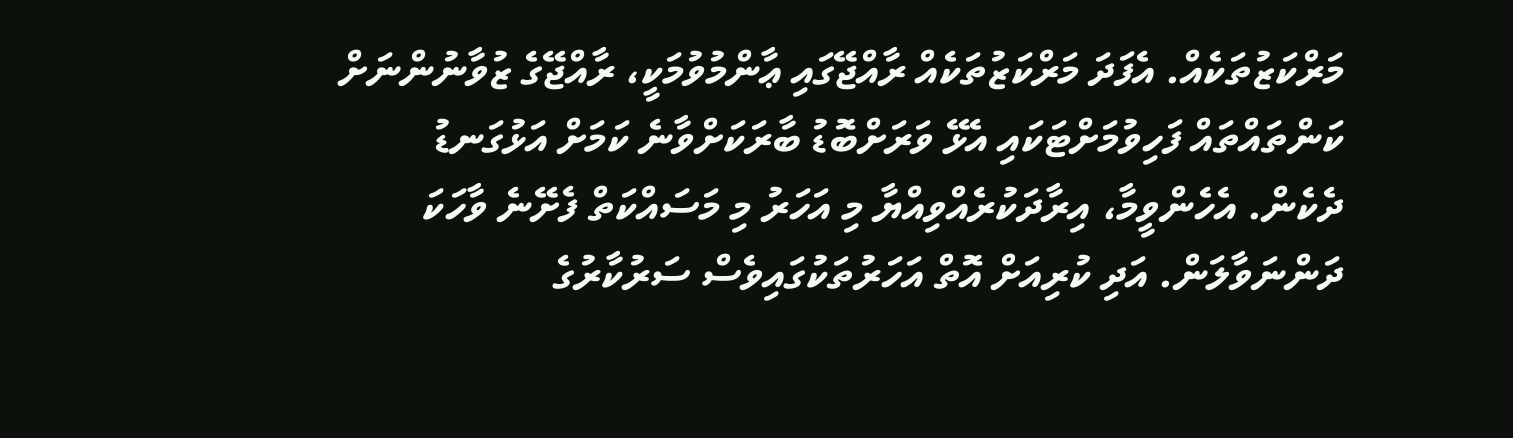މަރްކަޒުތަކެއް. އެފަދަ މަރްކަޒުތަކެއް ރާއްޖޭގައި ޢާންމުވުމަކީ، ރާއްޖޭގެ ޒުވާނުންނަށް ކަންތައްތައް ފަހިވުމަށްޓަކައި އެޅޭ ވަރަށްބޮޑު ބާރަކަށްވާނެ ކަމަށް އަޅުގަނޑު ދެކެން. އެހެންވީމާ، އިރާދަކުރެއްވިއްޔާ މި އަހަރު މި މަސައްކަތް ފެށޭނެ ވާހަކަ ދަންނަވާލަން. އަދި ކުރިއަށް އޮތް އަހަރުތަކުގައިވެސް ސަރުކާރުގެ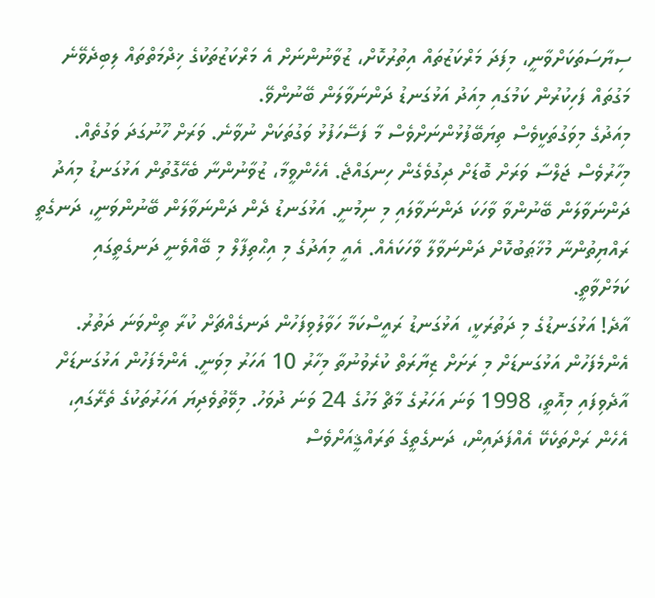ސިޔާސަތަކަށްވާނީ، މިފަދަ މަރްކަޒުތައް އިތުރުކޮށް، ޒުވާނުންނަށް އެ މަރްކަޒުތަކުގެ ޚިދްމަތްތައް ލިބިދެވޭނެ މަގުތައް ފަހިކުރުން ކަމުގައި މިއަދު އަޅުގަނޑު ދަންނަވާލަން ބޭނުންވޭ.
މިއަދުގެ މިވަގުތަކީވެސް ތިޔަބޭފުޅުންނަށްވެސް މާ ފަސޭހަފުޅު ވަގުތަކަށް ނުވާނެ. ވަރަށް ހޫނުގަދަ ވަގުތެއް. މިހާރުވެސް ޖަލްސާ ވަރަށް ބޮޑަށް ދިގުވެގެން ހިނގައްޖެ. އެހެންވީމާ، ޒުވާނުންނާ ބެހޭގޮތުން އަޅުގަނޑު މިއަދު ދަންނަވާލަން ބޭނުންވާ ވާހަކަ ދަންނަވާލައި މި ނިމުނީ. އަޅުގަނޑު ދެން ދަންނަވާލަން ބޭނުންވަނީ، ދަނގެތީ ރައްޔިތުންނާ މުޚާޠަބުކޮށް ދަންނަވާލާ ވާހަކައެއް. އެއީ މިއަދުގެ މި އިޙްތިފާލް މި ބޭއްވެނީ ދަނގެތީގައި ކަމަށްވާތީ.
އާދެ! އަޅުގަނޑުގެ މި ދަތުރަކީ، އަޅުގަނޑު ރައީސްކަމާ ހަވާލުވިފަހުން ދަނގެއްޗަށް ކުރާ ތިންވަނަ ދަތުރު. އެންމެފަހުން އަޅުގަނޑަށް މި ރަށަށް ޒިޔާރަތް ކުރެވުނުތާ މިހާރު 10 އަހަރު މިވަނީ. އެންމެފަހުން އަޅުގަނޑަށް އާދެވިފައި މިއޮތީ، 1998 ވަނަ އަހަރުގެ މާޗް މަހުގެ 24 ވަނަ ދުވަހު. މިވޭތުވެދިޔަ އަހަރުތަކުގެ ތެރޭގައި، އެހެން ރަށްތަކެކޭ އެއްފަދައިން، ދަނގެތީގެ ތަރައްޤީއަށްވެސް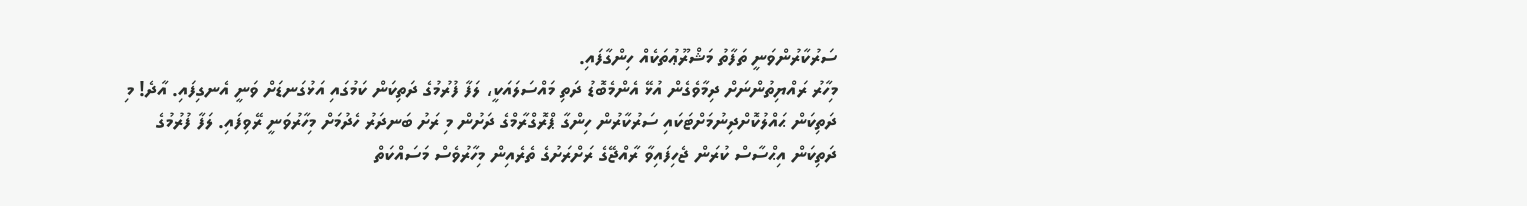ސަރުކާރުންވަނީ ތަފާތު މަޝްރޫޢުތަކެއް ހިންގާފައި.
މިހާރު ރައްޔިތުންނަށް ދިމާވެގެން އުޅޭ އެންމެބޮޑު ދަތި މައްސަލައަކީ، ލަފާ ފުރުމުގެ ދަތިކަން ކަމުގައި އަޅުގަނޑަށް ވަނީ އެނގިފައި. އާދެ! މި ދަތިކަން ޙައްލުކޮށްދިނުމަށްޓަކައި ސަރުކާރުން ހިންގާ ޕްރޮގްރާމްގެ ދަށުން މި ރަށު ބަނދަރު ހެދުމަށް މިހާރުވަނީ ރޭވިފައި. ލަފާ ފުރުމުގެ ދަތިކަން އިޙްސާސް ކުރަން ޖެހިފައިވާ ރާއްޖޭގެ ރަށްރަށުގެ ތެރެއިން މިހާރުވެސް މަސައްކަތް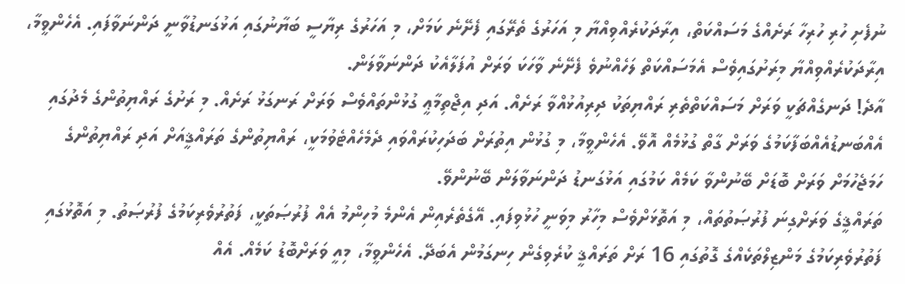ނުފެށި ހުރި ހުރިހާ ރަށެއްގެ މަސައްކަތް، އިރާދަކުރެއްވިއްޔާ މި އަހަރުގެ ތެރޭގައި ފެށޭނެ ކަމަށް، މި އަހަރުގެ ރިޔާސީ ބަޔާނުގައި އަޅުގަނޑުވާނީ ދަންނަވާފައި. އެހެންވީމާ، އިރާދަކުރެއްވިއްޔާ މިރަށުގައިވެސް އެމަސައްކަތް ލަހެއްނުވެ ފެށޭނެ ވާހަކަ ވަރަށް އުފަލާއެކު ދަންނަވާލަން.
އާދެ! ދަނގެއްޗަކީ ވަރަށް މަސައްކަތްތެރި ރައްޔިތަކު ދިރިއުޅުއްވާ ރަށެއް. އަދި އިޖްތިމާޢީ ގުޅުންތައްވެސް ވަރަށް ރަނގަޅު ރަށެއް. މި ރަށުގެ ރައްޔިތުންގެ މެދުގައި އެއްބަނޑުއެއްބަފާކަމުގެ ވަރަށް ގާތް ގުޅުމެއް އޮވޭ. އެހެންވީމާ، މި ގުޅުން އިތުރަށް ބަދަހިކުރައްވައި ދެމެހެއްޓެވުމަކީ، ރައްޔިތުންގެ ތަރައްޤީއަށް އަދި ރައްޔިތުންގެ ހަމަޖެހުމަށް ވަރަށް ބޮޑަށް ބޭނުންވާ ކަމެއް ކަމުގައި އަޅުގަނޑު ދަންނަވާލަން ބޭނުންވޭ.
ތަރައްޤީގެ ވަރަށްގިނަ ފުރުޞަތުތައް، މި އަތޮޅަށްވެސް މިހާރު މިވަނީ ހުޅުވިފައި. އޭގެތެރެއިން އެންމެ މުހިންމު އެއް ފުރުޞަތަކީ، ފަތުރުވެރިކަމުގެ ފުރުޞަތު. މި އަތޮޅުގައި ފަތުރުވެރިކަމުގެ މަންޒިލްތަކެއްގެ ގޮތުގައި 16 ރަށް ތަރައްޤީ ކުރެވިގެން ހިނގަމުން އެބަދޭ. އެހެންވީމާ، މިއީ ވަރަށްބޮޑު ކަމެއް. އެއް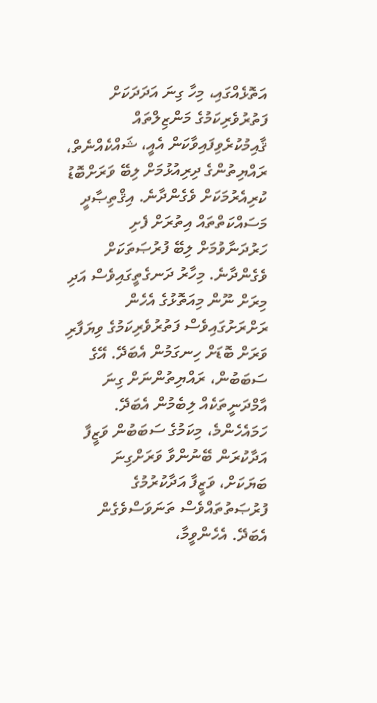އަތޮޅެއްގައި، މިހާ ގިނަ އަދަދަކަށް ފަތުރުވެރިކަމުގެ މަންޒިލްތައް ޤާއިމުކުރެވިފައިވާކަން އެއީ، ޝައްކެއްނެތް، ރައްޔިތުންގެ ދިރިއުޅުމަށް ލިބޭ ވަރަށްބޮޑު ކުރިއެރުމަކަށް ވެގެންދާނެ. އިޤްތިޞާދީ މަސައްކަތްތައް އިތުރަށް ފެށި ހަރުދަނާވުމަށް ލިބޭ ފުރުޞަތަކަށް ވެގެންދާނެ. މިހާރު ދަނގެތީގައިވެސް އަދި މިރަށް ނޫން މިއަތޮޅުގެ އެހެން ރަށްރަށުގައިވެސް ފަތުރުވެރިކަމުގެ ވިޔަފާރި ވަރަށް ބޮޑަށް ހިނގަމުން އެބަދޭ. އޭގެ ސަބަބުން، ރައްޔިތުންނަށް ގިނަ އާމްދަނީތަކެއް ލިބެމުން އެބަދޭ. ހަމައެހެންމެ، މިކަމުގެ ސަބަބުން ވަޒީފާ އަދާކުރަން ބޭނުންވާ ވަރަށްގިނަ ބަޔަކަށް، ވަޒީފާ އަދާކުރުމުގެ ފުރުޞަތުތައްވެސް ތަނަވަސްވެގެން އެބަދޭ. އެހެންވީމާ،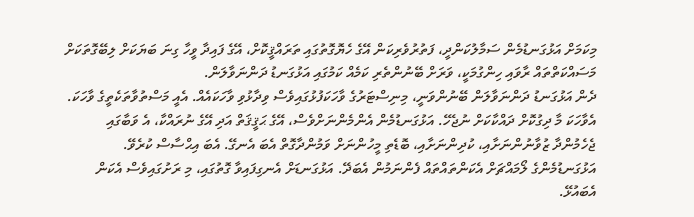މިކަމަށް އަޅުގަނޑުމެން ސަމާލުކަންދީ، ފަތުރުވެރިކަން އޭގެ ހެޔޮގޮތުގައި ތަރައްޤީކޮށް، އޭގެ ފައިދާ ވީހާ ގިނަ ބަޔަކަށް ލިބޭގޮތަކަށް މަސައްކަތްތައް ރާވައި ހިންގުމަކީ، ވަރަށް ބޭނުންތެރި ކަމެއް ކަމުގައި އަޅުގަނޑު ދަންނަވާލަން.
ދެން އަޅުގަނޑު ދަންނަވާލަން ބޭނުންވަނީ، މިނިސްޓަރުގެ ވާހަކަފުޅުގައިވެސް ވިދާޅުވި ވާހަކައެއް. އެއީ މަސްތުވާތަކެތީގެ ވާހަކަ. އެވާހަކަ މާ ދިގުކޮށް ދައްކާކަށް ނުޖެހޭ. އަޅުގަނޑުމެން އެންމެންނަށްވެސް، އޭގެ ޙަޤީޤަތް އަދި އޭގެ ނުރައްކާ، އެ ވަބާގައި ޖެހެމުންދާ ޒުވާނުންނަށާއި، ކުދިންނަށާއި، ބޮޑެތި މީހުންނަށް ވަމުންދާގޮތް އެބަ އެނގޭ. އެބަ އިޙްސާސް ކުރެވޭ. އަޅުގަނޑުމެންގެ ލޯމައްޗަށް އެކަންތައްތައް ފެންނަމުން އެބަދޭ. އަޅުގަނޑަށް އެނގިފައިވާ ގޮތުގައި، މި ރަށުގައިވެސް އެކަން އެބައުޅޭ.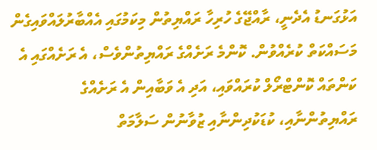އަޅުގަނޑު އެދެނީ، ރާއްޖޭގެ ހުރިހާ ރައްޔިތުން މިކަމުގައި އެއްބާރުލައްވައިގެން މަސައްކަތް ކުރެއްވުން. ކޮންމެ ރަށެއްގެ ރައްޔިތުންވެސް، އެ ރަށެއްގައި އެ ކަންތައް ކޮންޓްރޯލް ކުރައްވައި، އަދި އެ ވަބާއިން އެ ރަށެއްގެ ރައްޔިތުންނާއި، ކުޑަކުދިންނާއި ޒުވާނުން ސަލާމަތް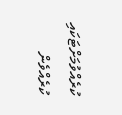ކުރެއްވުމަށްޓަކައި ކުރެއްވެން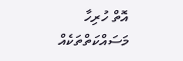އޮތް ހުރިހާ މަސައްކަތްތަކެއް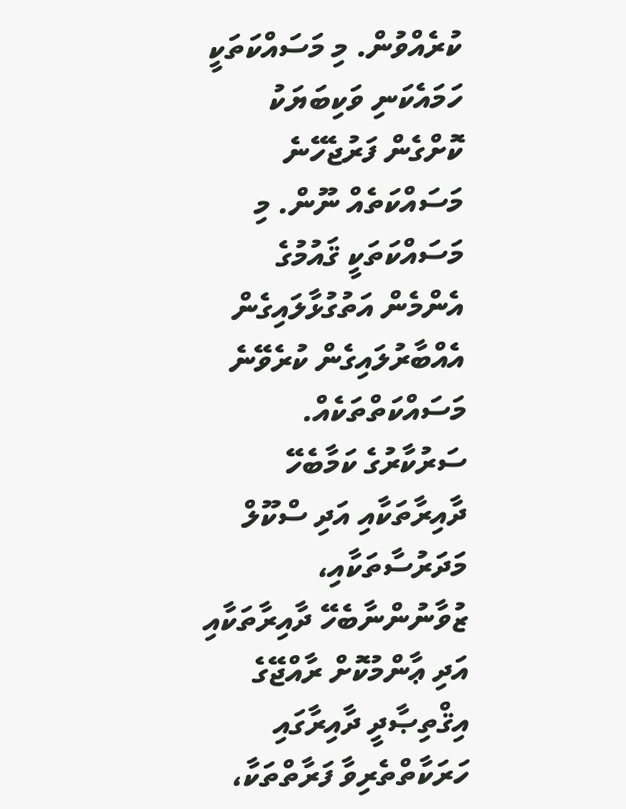ކުރެއްވުން. މި މަސައްކަތަކީ ހަމައެކަނި ވަކިބަޔަކު ކޮށްގެން ފަރުޖެހޭނެ މަސައްކަތެއް ނޫން. މި މަސައްކަތަކީ ޤައުމުގެ އެންމެން އަތުގުޅާލައިގެން އެއްބާރުލައިގެން ކުރެވޭނެ މަސައްކަތްތަކެއް. ސަރުކާރުގެ ކަމާބެހޭ ދާއިރާތަކާއި އަދި ސްކޫލް މަދަރުސާތަކާއި، ޒުވާނުންނާބެހޭ ދާއިރާތަކާއި އަދި ޢާންމުކޮށް ރާއްޖޭގެ އިޤްތިޞާދީ ދާއިރާގައި ހަރަކާތްތެރިވާ ފަރާތްތަކާ،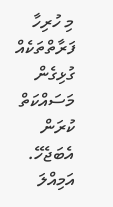މި ހުރިހާ ފަރާތްތަކެއް ގުޅިގެން މަސައްކަތް ކުރަން އެބަޖެހޭ. އަމިއްލަ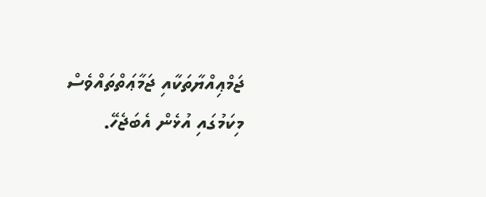ޖަމްޢިއްޔާތަކާއި ޖަމާޢަތްތައްވެސް މިކަމުގައި އުޅެން އެބަޖެހޭ.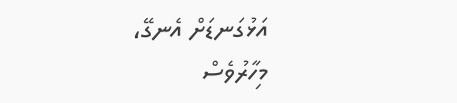އަޅުގަނޑަށް އެނގޭ، މިހާރުވެސް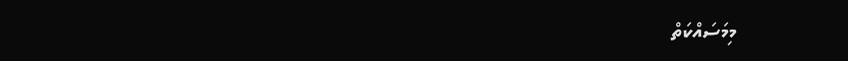މިމަސައްކަތް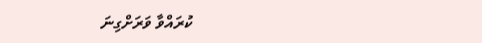ކުރައްވާ ވަރަށްގިނަ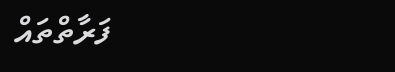ފަރާތްތައް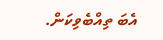އެބަ ތިއްބެވިކަން.